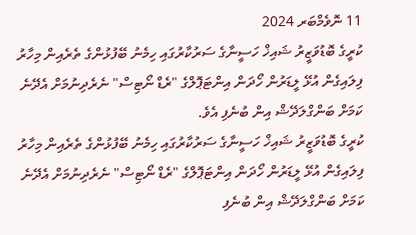11 ނޮވެމްބަރ 2024
ކުރީގެ ބޮޑުވަޒީރު ޝައިޚް ހަސީނާގެ ސަރުކާރުގައި ހިމެނު ބޭފުޅުންގެ ތެރެއިން މިހާރު ފިލައިގެން އުޅޭ ލީޑަރުން ހޯދަން އިންޓަޕޮލްގެ "ރެޑް ނޯޓިސް" ނެރެދިނުމަށް އެދޭނެ ކަމަށް ބަންގްލަދޭޝް އިން ބުނެފި އެވެ.
ކުރީގެ ބޮޑުވަޒީރު ޝައިޚް ހަސީނާގެ ސަރުކާރުގައި ހިމެނު ބޭފުޅުންގެ ތެރެއިން މިހާރު ފިލައިގެން އުޅޭ ލީޑަރުން ހޯދަން އިންޓަޕޮލްގެ "ރެޑް ނޯޓިސް" ނެރެދިނުމަށް އެދޭނެ ކަމަށް ބަންގްލަދޭޝް އިން ބުނެފި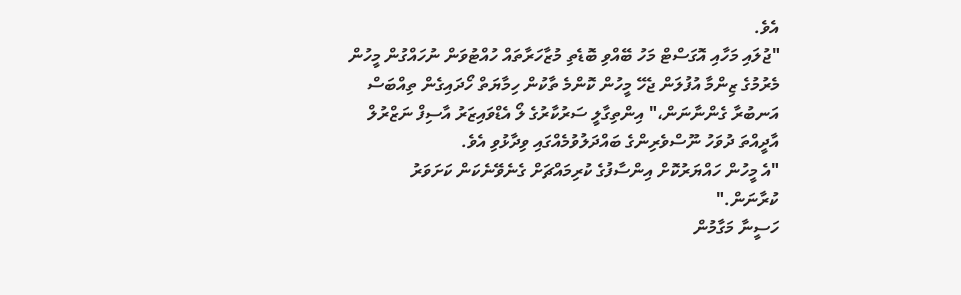އެވެ.
"ޖުލައި މަހާއި އޮގަސްޓް މަހު ބޭއްވި ބޮޑެތި މުޒާހަރާތައް ހުއްޓުވަން ނުހައްގުން މީހުން މެރުމުގެ ޒިންމާ އުފުލަން ޖެހޭ މީހުން ކޮންމެ ތާކުން ހިމާޔަތް ހޯދައިގެން ތިއްބަސް އަނބުރާ ގެންނާނަން،" އިންތިގާލީ ސަރުކާރުގެ ލޯ އެޑްވައިޒަރު އާސިފް ނަޒްރުލް އާދީއްތަ ދުވަހު ނޫސްވެރިންގެ ބައްދަލުވުމެއްގައި ވިދާޅުވި އެވެ.
"އެ މީހުން ހައްޔަރުކޮށް އިންސާފުގެ ކުރިމައްޗަށް ގެނެވޭނެކަން ކަށަވަރު ކުރާނަން."
ހަސީނާ މަގާމުން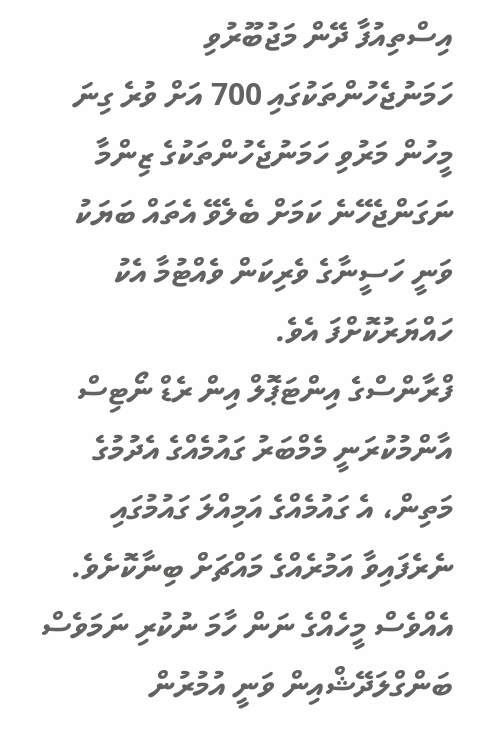އިސްތިއުފާ ދޭން މަޖުބޫރުވި ހަމަނުޖެހުންތަކުގައި 700 އަށް ވުރެ ގިނަ މީހުން މަރުވި ހަމަނުޖެހުންތަކުގެ ޒިންމާ ނަގަންޖެހޭނެ ކަމަށް ބެލެވޭ އެތައް ބަޔަކު ވަނީ ހަސީނާގެ ވެރިކަން ވެއްޓުމާ އެކު ހައްޔަރުކޮށްފަ އެވެ.
ފްރާންސްގެ އިންޓަޕޮލް އިން ރެޑް ނޯޓިސް އާންމުކުރަނީ މެމްބަރު ގައުމެއްގެ އެދުމުގެ މަތިން، އެ ގައުމެއްގެ އަމިއްލަ ގައުމުގައި ނެރެފައިވާ އަމުރެއްގެ މައްޗަށް ބިނާކޮށެވެ.
އެއްވެސް މީހެއްގެ ނަން ހާމަ ނުކުރި ނަމަވެސް ބަންގްލަދޭޝްއިން ވަނީ އުމުރުން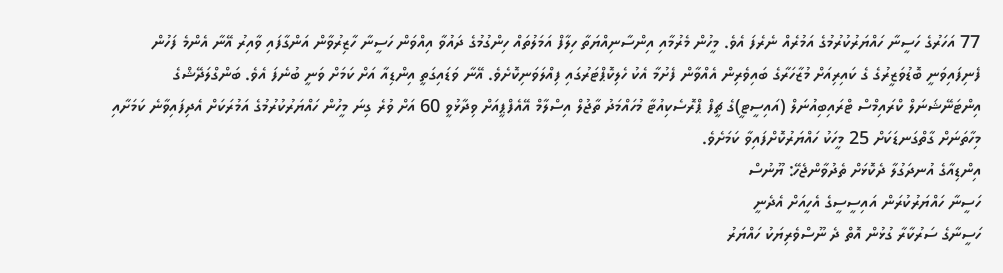77 އަހަރުގެ ހަސީނާ ހައްޔަރުކުރުމުގެ އަމުރެއް ނެރެފަ އެވެ. މީހުން މެރުމާއި އިންސާނިއްޔަތާ ހިލާފް އަމަލުތައް ހިންގުމުގެ ދައުވާ އިއްވަން ހަސީނާ ހާޒިރުވާން އަންގާފައި ވާއިރު އޭނާ އެންމެ ފަހުން ފެނިފައިވަނީ ބޮޑުވަޒީރުގެ ގެ ކައިރިއަށް މުޒާހަރާގެ ބައިވެރިން އެއްވާން ފެށުމާ އެކު ހެލިކޮޕްޓަރުގައި ފިއްލަވަނިކޮށެވެ. އޭނާ ވަޑައިގަތީ އިންޑިއާ އަށް ކަމަށް ވަނީ ބުނެފަ އެވެ. ބަންގްލަދޭޝްގެ އިންޓަނޭޝަނަލް ކްރައިމްސް ޓްރައިބިއުނަލް (އައިސީޓީ)ގެ ޗީފް ޕްރޮސެކިއުޓާ މުހައްމަދު ތާޖުލް އިސްލާމް އޭއެފްޕީއަށް ވިދާޅުވީ 60 އަށް ވުރެ ގިނަ މީހުން ހައްޔަރުކުރުމުގެ އަމުރަކަށް އެދިފައިވާނެ ކަމަށާއި މިހާތަނަށް ގާތްގަނޑަކަށް 25 މީހަކު ހައްޔަރުކޮށްފައިވާ ކަމަށެވެ.
އިންޑިއާގެ އުނދަގުލާ ދެކޮޅަށް ތެދުވާންޖެހޭ: ޔޫނުސް
ހަސީނާ ހައްޔަރުކުރަން އައިސީސީގެ އެހީއަށް އެދެނީ
ހަސީނާގެ ސަރުކާރާ ގުޅުން އޮތް ދެ ނޫސްވެރިޔަކު ހައްޔަރު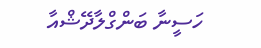ހަސީނާ ބަންގްލާދޭޝްއާ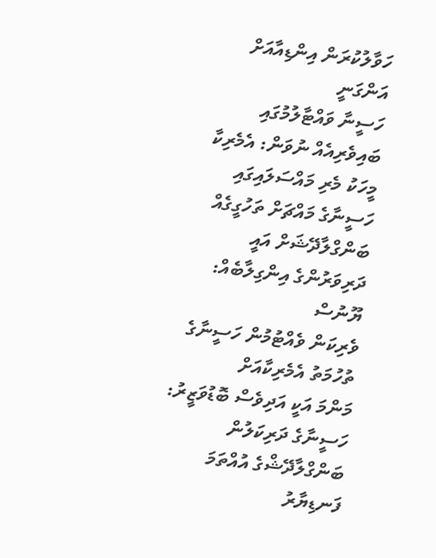ހަވާލުކުރަން އިންޑިއާއަށް އަންގަނީ
ހަސީނާ ވައްޓާލުމުގައި ބައިވެރިއެއް ނުވަން: އެމެރިކާ
މީހަކު މެރި މައްސަލައިގައި ހަސީނާގެ މައްޗަށް ތަހުގީގެއް
ބަންގްލާދޭޝަށް އައީ ދަރިވަރުންގެ އިންގިލާބެއް: ޔޫނުސް
ވެރިކަން ވެއްޓުމުން ހަސީނާގެ ތުހުމަތު އެމެރިކާއަށް
މަންމަ އަކީ އަދިވެސް ބޮޑުވަޒީރު: ހަސީނާގެ ދަރިކަލުން
ބަންގްލާދޭޝްގެ އުއްތަމަ ފަނޑިޔާރު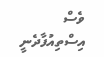ވެސް އިސްތިއުފާދެނީ